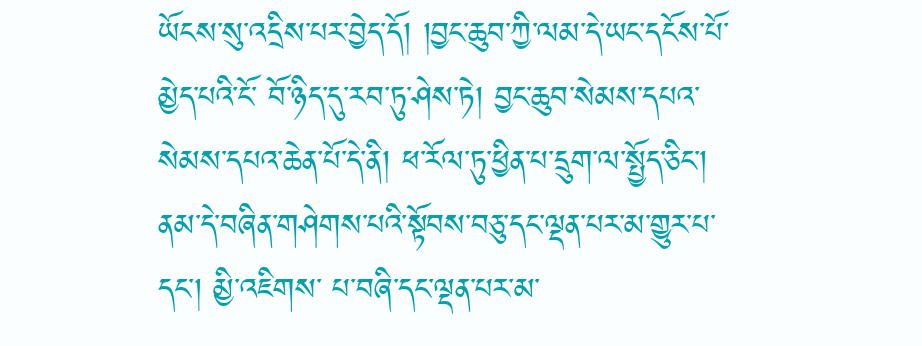ཡོངས་སུ་འདྲིས་པར་བྱེད་དོ། །བྱང་ཆུབ་ཀྱི་ལམ་དེ་ཡང་དངོས་པོ་མྱེད་པའི་ངོ་ བོ་ཉིད་དུ་རབ་ཏུ་ཤེས་ཏེ། བྱང་ཆུབ་སེམས་དཔའ་སེམས་དཔའ་ཆེན་པོ་དེ་ནི། ཕ་རོལ་ཏུ་ཕྱིན་པ་དྲུག་ལ་སྤྱོད་ཅིང་། ནམ་དེ་བཞིན་གཤེགས་པའི་སྟོབས་བཅུ་དང་ལྡན་པར་མ་གྱུར་པ་དང་། མྱི་འཇིགས་ པ་བཞི་དང་ལྡན་པར་མ་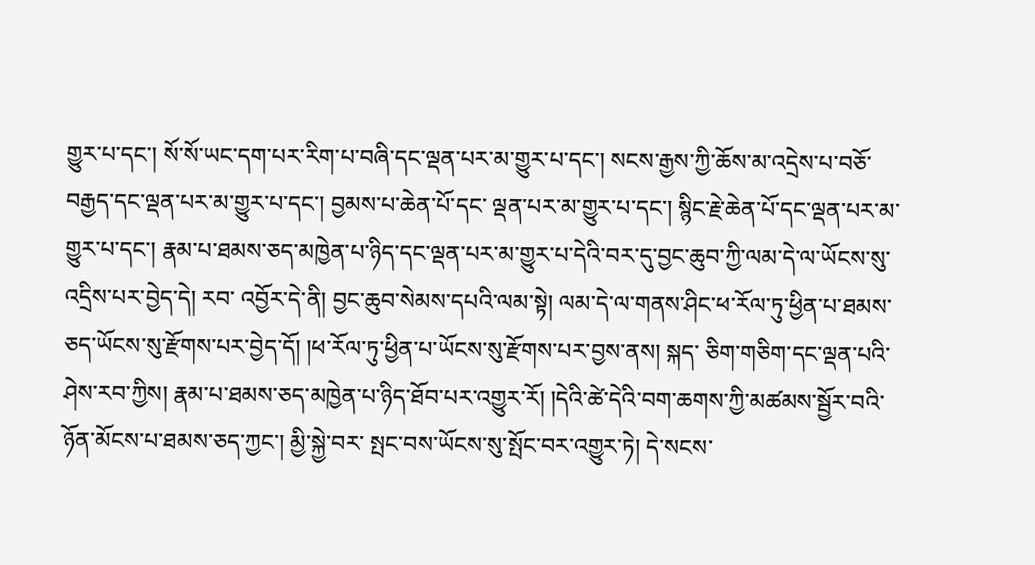གྱུར་པ་དང་། སོ་སོ་ཡང་དག་པར་རིག་པ་བཞི་དང་ལྡན་པར་མ་གྱུར་པ་དང་། སངས་རྒྱས་ཀྱི་ཆོས་མ་འདྲེས་པ་བཅོ་བརྒྱད་དང་ལྡན་པར་མ་གྱུར་པ་དང་། བྱམས་པ་ཆེན་པོ་དང་ ལྡན་པར་མ་གྱུར་པ་དང་། སྙིང་རྗེ་ཆེན་པོ་དང་ལྡན་པར་མ་གྱུར་པ་དང་། རྣམ་པ་ཐམས་ཅད་མཁྱེན་པ་ཉིད་དང་ལྡན་པར་མ་གྱུར་པ་དེའི་བར་དུ་བྱང་ཆུབ་ཀྱི་ལམ་དེ་ལ་ཡོངས་སུ་འདྲིས་པར་བྱེད་དེ། རབ་ འབྱོར་དེ་ནི། བྱང་ཆུབ་སེམས་དཔའི་ལམ་སྟེ། ལམ་དེ་ལ་གནས་ཤིང་ཕ་རོལ་ཏུ་ཕྱིན་པ་ཐམས་ཅད་ཡོངས་སུ་རྫོགས་པར་བྱེད་དོ། །ཕ་རོལ་ཏུ་ཕྱིན་པ་ཡོངས་སུ་རྫོགས་པར་བྱས་ནས། སྐད་ ཅིག་གཅིག་དང་ལྡན་པའི་ཤེས་རབ་ཀྱིས། རྣམ་པ་ཐམས་ཅད་མཁྱེན་པ་ཉིད་ཐོབ་པར་འགྱུར་རོ། །དེའི་ཚེ་དེའི་བག་ཆགས་ཀྱི་མཚམས་སྦྱོར་བའི་ཉོན་མོངས་པ་ཐམས་ཅད་ཀྱང་། མྱི་སྐྱེ་བར་ སྤང་བས་ཡོངས་སུ་སྤོང་བར་འགྱུར་ཏེ། དེ་སངས་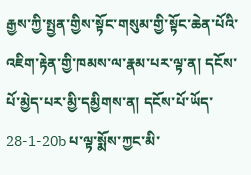རྒྱས་ཀྱི་སྤྱན་གྱིས་སྟོང་གསུམ་གྱི་སྟོང་ཆེན་པོའི་འཇིག་རྟེན་གྱི་ཁམས་ལ་རྣམ་པར་ལྟ་ན། དངོས་པོ་མྱེད་པར་མྱི་དམྱིགས་ན། དངོས་པོ་ཡོད་ 28-1-20b པ་ལྟ་སྨོས་ཀྱང་མི་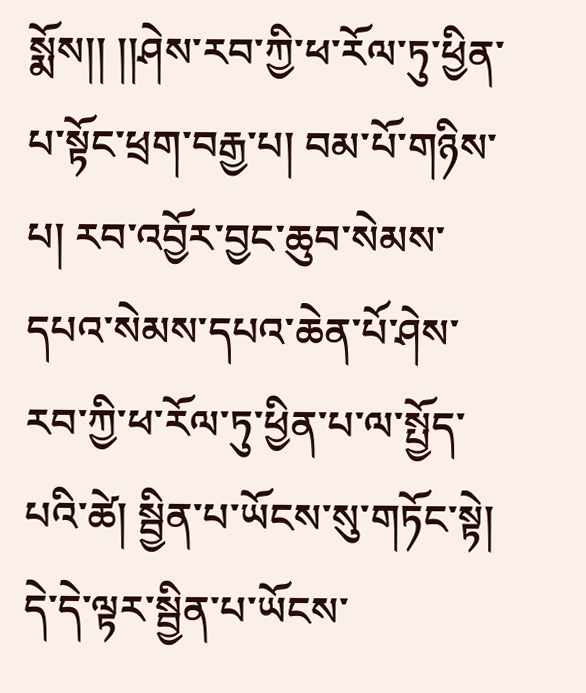སྨོས།། །།ཤེས་རབ་ཀྱི་ཕ་རོལ་ཏུ་ཕྱིན་པ་སྟོང་ཕྲག་བརྒྱ་པ། བམ་པོ་གཉིས་པ། རབ་འབྱོར་བྱང་ཆུབ་སེམས་དཔའ་སེམས་དཔའ་ཆེན་པོ་ཤེས་ རབ་ཀྱི་ཕ་རོལ་ཏུ་ཕྱིན་པ་ལ་སྤྱོད་པའི་ཚེ། སྦྱིན་པ་ཡོངས་སུ་གཏོང་སྟེ། དེ་དེ་ལྟར་སྦྱིན་པ་ཡོངས་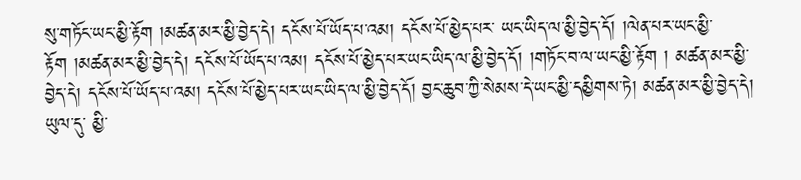སུ་གཏོང་ཡང་མྱི་རྟོག །མཚན་མར་མྱི་བྱེད་དེ། དངོས་པོ་ཡོད་པ་འམ། དངོས་པོ་མྱེད་པར་ ཡང་ཡིད་ལ་མྱི་བྱེད་དོ། །ལེན་པར་ཡང་མྱི་རྟོག །མཚན་མར་མྱི་བྱེད་དེ། དངོས་པོ་ཡོད་པ་འམ། དངོས་པོ་མྱེད་པར་ཡང་ཡིད་ལ་མྱི་བྱེད་དོ། །གཏོང་བ་ལ་ཡང་མྱི་རྟོག ། མཚན་མར་མྱི་བྱེད་དེ། དངོས་པོ་ཡོད་པ་འམ། དངོས་པོ་མྱེད་པར་ཡང་ཡིད་ལ་མྱི་བྱེད་དོ། བྱང་ཆུབ་ཀྱི་སེམས་དེ་ཡང་མྱི་དམྱིགས་ཏེ། མཚན་མར་མྱི་བྱེད་དེ། ཡུལ་དུ་ མྱི་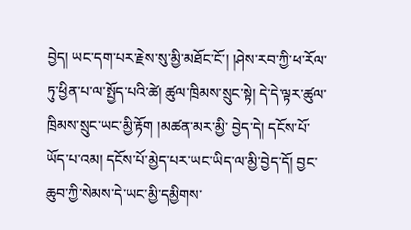བྱེད། ཡང་དག་པར་རྗེས་སུ་མྱི་མཐོང་ངོ་། །ཤེས་རབ་ཀྱི་ཕ་རོལ་ཏུ་ཕྱིན་པ་ལ་སྤྱོད་པའི་ཚེ། ཚུལ་ཁྲིམས་སྲུང་སྟེ། དེ་དེ་ལྟར་ཚུལ་ཁྲིམས་སྲུང་ཡང་མྱི་རྟོག །མཚན་མར་མྱི་ བྱེད་དེ། དངོས་པོ་ཡོད་པ་འམ། དངོས་པོ་མྱེད་པར་ཡང་ཡིད་ལ་མྱི་བྱེད་དོ། བྱང་ཆུབ་ཀྱི་སེམས་དེ་ཡང་མྱི་དམྱིགས་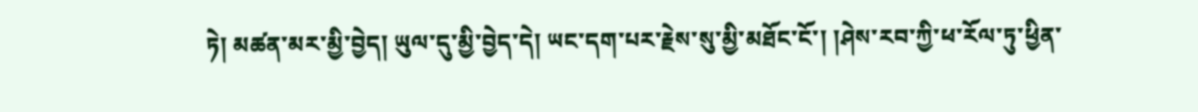ཏེ། མཚན་མར་མྱི་བྱེད། ཡུལ་དུ་མྱི་བྱེད་དེ། ཡང་དག་པར་རྗེས་སུ་མྱི་མཐོང་ངོ་། །ཤེས་རབ་ཀྱི་ཕ་རོལ་ཏུ་ཕྱིན་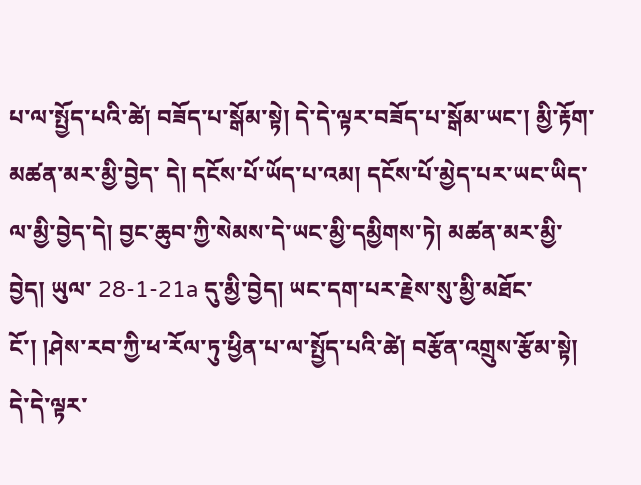པ་ལ་སྤྱོད་པའི་ཚེ། བཟོད་པ་སྒོམ་སྟེ། དེ་དེ་ལྟར་བཟོད་པ་སྒོམ་ཡང་། མྱི་རྟོག་མཚན་མར་མྱི་བྱེད་ དེ། དངོས་པོ་ཡོད་པ་འམ། དངོས་པོ་མྱེད་པར་ཡང་ཡིད་ལ་མྱི་བྱེད་དེ། བྱང་ཆུབ་ཀྱི་སེམས་དེ་ཡང་མྱི་དམྱིགས་ཏེ། མཚན་མར་མྱི་བྱེད། ཡུལ་ 28-1-21a དུ་མྱི་བྱེད། ཡང་དག་པར་རྗེས་སུ་མྱི་མཐོང་ངོ་། །ཤེས་རབ་ཀྱི་ཕ་རོལ་ཏུ་ཕྱིན་པ་ལ་སྤྱོད་པའི་ཚེ། བརྩོན་འགྲུས་རྩོམ་སྟེ། དེ་དེ་ལྟར་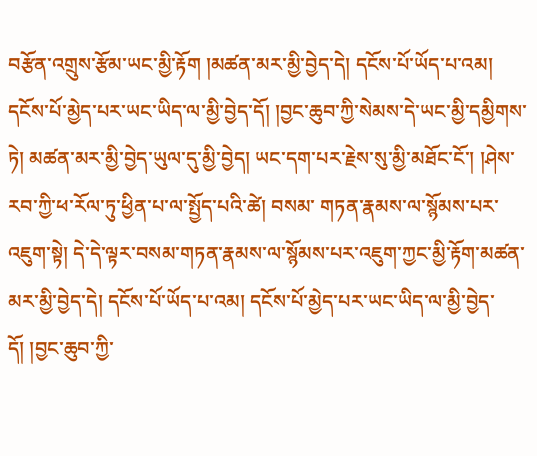བརྩོན་འགྲུས་རྩོམ་ཡང་མྱི་རྟོག །མཚན་མར་མྱི་བྱེད་དེ། དངོས་པོ་ཡོད་པ་འམ། དངོས་པོ་མྱེད་པར་ཡང་ཡིད་ལ་མྱི་བྱེད་དོ། །བྱང་ཆུབ་ཀྱི་སེམས་དེ་ཡང་མྱི་དམྱིགས་ཏེ། མཚན་མར་མྱི་བྱེད་ཡུལ་དུ་མྱི་བྱེད། ཡང་དག་པར་རྗེས་སུ་མྱི་མཐོང་ངོ་། །ཤེས་རབ་ཀྱི་ཕ་རོལ་ཏུ་ཕྱིན་པ་ལ་སྤྱོད་པའི་ཚེ། བསམ་ གཏན་རྣམས་ལ་སྙོམས་པར་འཇུག་སྟེ། དེ་དེ་ལྟར་བསམ་གཏན་རྣམས་ལ་སྙོམས་པར་འཇུག་ཀྱང་མྱི་རྟོག་མཚན་མར་མྱི་བྱེད་དེ། དངོས་པོ་ཡོད་པ་འམ། དངོས་པོ་མྱེད་པར་ཡང་ཡིད་ལ་མྱི་བྱེད་དོ། །བྱང་ཆུབ་ཀྱི་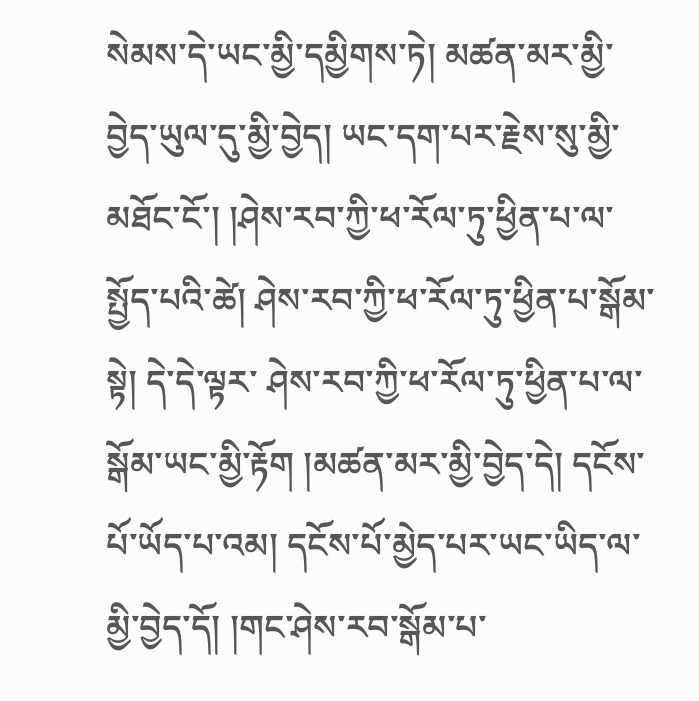སེམས་དེ་ཡང་མྱི་དམྱིགས་ཏེ། མཚན་མར་མྱི་བྱེད་ཡུལ་དུ་མྱི་བྱེད། ཡང་དག་པར་རྗེས་སུ་མྱི་མཐོང་ངོ་། །ཤེས་རབ་ཀྱི་ཕ་རོལ་ཏུ་ཕྱིན་པ་ལ་སྤྱོད་པའི་ཚེ། ཤེས་རབ་ཀྱི་ཕ་རོལ་ཏུ་ཕྱིན་པ་སྒོམ་སྟེ། དེ་དེ་ལྟར་ ཤེས་རབ་ཀྱི་ཕ་རོལ་ཏུ་ཕྱིན་པ་ལ་སྒོམ་ཡང་མྱི་རྟོག །མཚན་མར་མྱི་བྱེད་དེ། དངོས་པོ་ཡོད་པ་འམ། དངོས་པོ་མྱེད་པར་ཡང་ཡིད་ལ་མྱི་བྱེད་དོ། །གང་ཤེས་རབ་སྒོམ་པ་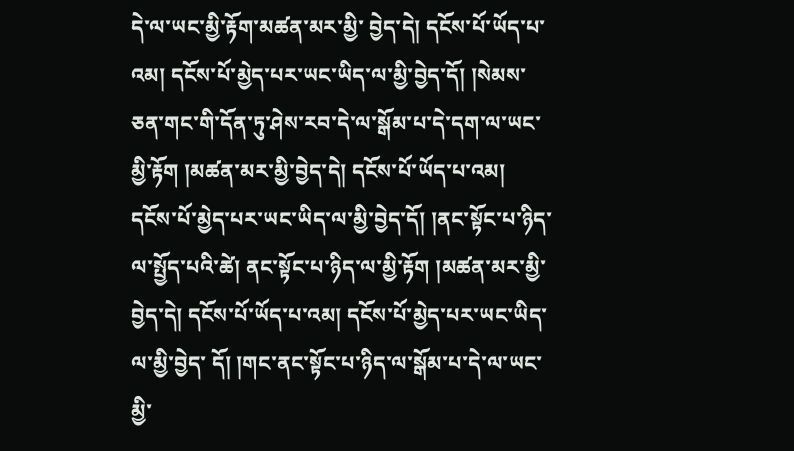དེ་ལ་ཡང་མྱི་རྟོག་མཚན་མར་མྱི་ བྱེད་དེ། དངོས་པོ་ཡོད་པ་འམ། དངོས་པོ་མྱེད་པར་ཡང་ཡིད་ལ་མྱི་བྱེད་དོ། །སེམས་ཅན་གང་གི་དོན་ཏུ་ཤེས་རབ་དེ་ལ་སྒོམ་པ་དེ་དག་ལ་ཡང་མྱི་རྟོག །མཚན་མར་མྱི་བྱེད་དེ། དངོས་པོ་ཡོད་པ་འམ། དངོས་པོ་མྱེད་པར་ཡང་ཡིད་ལ་མྱི་བྱེད་དོ། །ནང་སྟོང་པ་ཉིད་ལ་སྤྱོད་པའི་ཚེ། ནང་སྟོང་པ་ཉིད་ལ་མྱི་རྟོག །མཚན་མར་མྱི་བྱེད་དེ། དངོས་པོ་ཡོད་པ་འམ། དངོས་པོ་མྱེད་པར་ཡང་ཡིད་ལ་མྱི་བྱེད་ དོ། །གང་ནང་སྟོང་པ་ཉིད་ལ་སྒོམ་པ་དེ་ལ་ཡང་མྱི་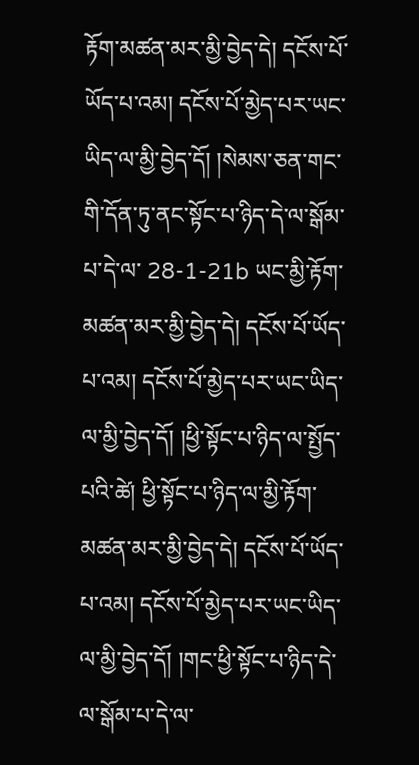རྟོག་མཚན་མར་མྱི་བྱེད་དེ། དངོས་པོ་ཡོད་པ་འམ། དངོས་པོ་མྱེད་པར་ཡང་ཡིད་ལ་མྱི་བྱེད་དོ། །སེམས་ཅན་གང་གི་དོན་ཏུ་ནང་སྟོང་པ་ཉིད་དེ་ལ་སྒོམ་པ་དེ་ལ་ 28-1-21b ཡང་མྱི་རྟོག་མཚན་མར་མྱི་བྱེད་དེ། དངོས་པོ་ཡོད་པ་འམ། དངོས་པོ་མྱེད་པར་ཡང་ཡིད་ལ་མྱི་བྱེད་དོ། །ཕྱི་སྟོང་པ་ཉིད་ལ་སྤྱོད་པའི་ཚེ། ཕྱི་སྟོང་པ་ཉིད་ལ་མྱི་རྟོག་མཚན་མར་མྱི་བྱེད་དེ། དངོས་པོ་ཡོད་པ་འམ། དངོས་པོ་མྱེད་པར་ཡང་ཡིད་ལ་མྱི་བྱེད་དོ། །གང་ཕྱི་སྟོང་པ་ཉིད་དེ་ལ་སྒོམ་པ་དེ་ལ་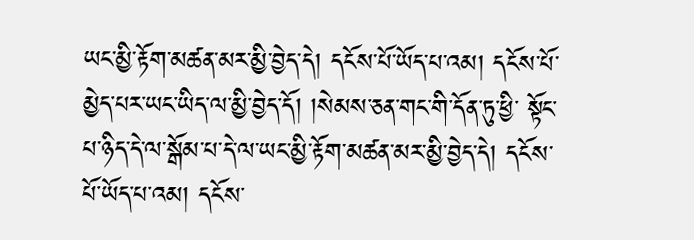ཡང་མྱི་རྟོག་མཚན་མར་མྱི་བྱེད་དེ། དངོས་པོ་ཡོད་པ་འམ། དངོས་པོ་མྱེད་པར་ཡང་ཡིད་ལ་མྱི་བྱེད་དོ། །སེམས་ཅན་གང་གི་དོན་ཏུ་ཕྱི་ སྟོང་པ་ཉིད་དེ་ལ་སྒོམ་པ་དེ་ལ་ཡང་མྱི་རྟོག་མཚན་མར་མྱི་བྱེད་དེ། དངོས་པོ་ཡོད་པ་འམ། དངོས་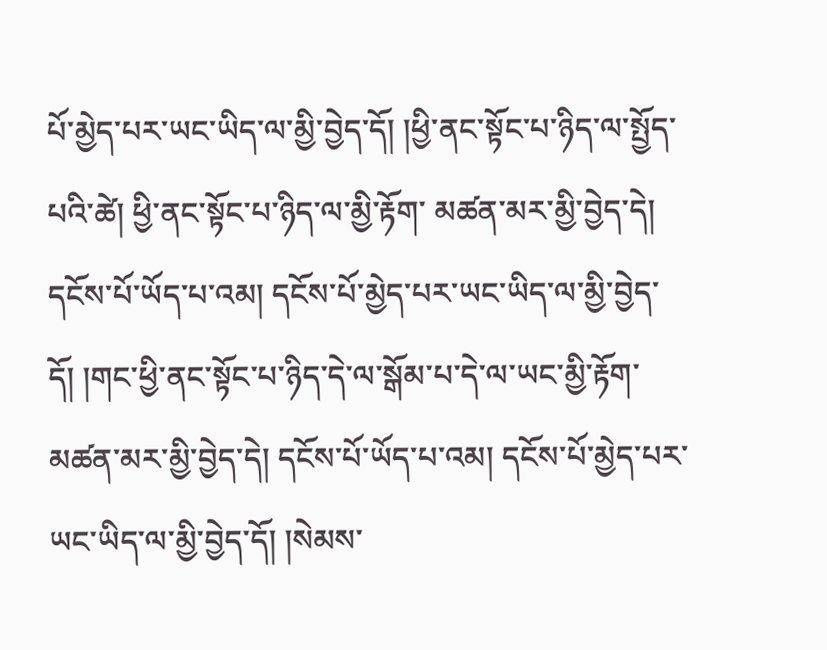པོ་མྱེད་པར་ཡང་ཡིད་ལ་མྱི་བྱེད་དོ། །ཕྱི་ནང་སྟོང་པ་ཉིད་ལ་སྤྱོད་པའི་ཚེ། ཕྱི་ནང་སྟོང་པ་ཉིད་ལ་མྱི་རྟོག་ མཚན་མར་མྱི་བྱེད་དེ། དངོས་པོ་ཡོད་པ་འམ། དངོས་པོ་མྱེད་པར་ཡང་ཡིད་ལ་མྱི་བྱེད་དོ། །གང་ཕྱི་ནང་སྟོང་པ་ཉིད་དེ་ལ་སྒོམ་པ་དེ་ལ་ཡང་མྱི་རྟོག་མཚན་མར་མྱི་བྱེད་དེ། དངོས་པོ་ཡོད་པ་འམ། དངོས་པོ་མྱེད་པར་ཡང་ཡིད་ལ་མྱི་བྱེད་དོ། །སེམས་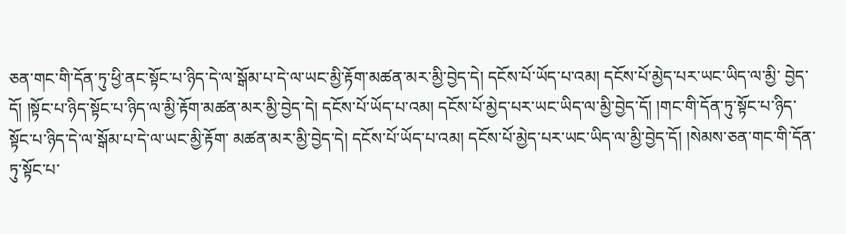ཅན་གང་གི་དོན་ཏུ་ཕྱི་ནང་སྟོང་པ་ཉིད་དེ་ལ་སྒོམ་པ་དེ་ལ་ཡང་མྱི་རྟོག་མཚན་མར་མྱི་བྱེད་དེ། དངོས་པོ་ཡོད་པ་འམ། དངོས་པོ་མྱེད་པར་ཡང་ཡིད་ལ་མྱི་ བྱེད་དོ། །སྟོང་པ་ཉིད་སྟོང་པ་ཉིད་ལ་མྱི་རྟོག་མཚན་མར་མྱི་བྱེད་དེ། དངོས་པོ་ཡོད་པ་འམ། དངོས་པོ་མྱེད་པར་ཡང་ཡིད་ལ་མྱི་བྱེད་དོ། །གང་གི་དོན་ཏུ་སྟོང་པ་ཉིད་སྟོང་པ་ཉིད་དེ་ལ་སྒོམ་པ་དེ་ལ་ཡང་མྱི་རྟོག་ མཚན་མར་མྱི་བྱེད་དེ། དངོས་པོ་ཡོད་པ་འམ། དངོས་པོ་མྱེད་པར་ཡང་ཡིད་ལ་མྱི་བྱེད་དོ། །སེམས་ཅན་གང་གི་དོན་ཏུ་སྟོང་པ་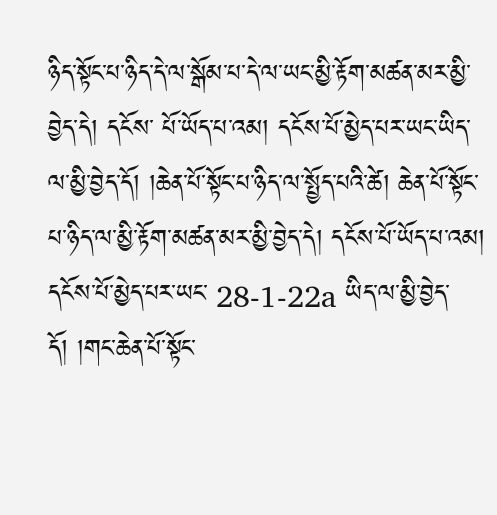ཉིད་སྟོང་པ་ཉིད་དེ་ལ་སྒོམ་པ་དེ་ལ་ཡང་མྱི་རྟོག་མཚན་མར་མྱི་བྱེད་དེ། དངོས་ པོ་ཡོད་པ་འམ། དངོས་པོ་མྱེད་པར་ཡང་ཡིད་ལ་མྱི་བྱེད་དོ། །ཆེན་པོ་སྟོང་པ་ཉིད་ལ་སྤྱོད་པའི་ཚེ། ཆེན་པོ་སྟོང་པ་ཉིད་ལ་མྱི་རྟོག་མཚན་མར་མྱི་བྱེད་དེ། དངོས་པོ་ཡོད་པ་འམ། དངོས་པོ་མྱེད་པར་ཡང་ 28-1-22a ཡིད་ལ་མྱི་བྱེད་དོ། །གང་ཆེན་པོ་སྟོང་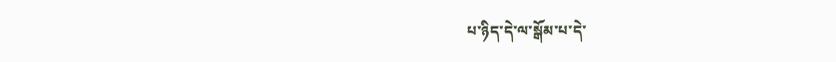པ་ཉིད་དེ་ལ་སྒོམ་པ་དེ་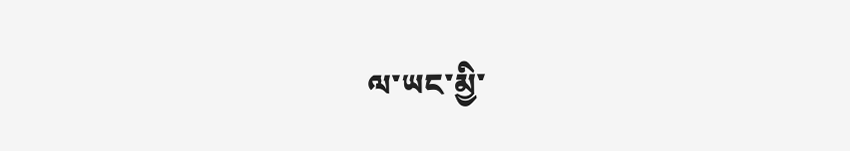ལ་ཡང་མྱི་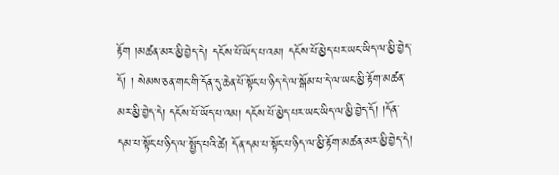རྟོག །མཚན་མར་མྱི་བྱེད་དེ། དངོས་པོ་ཡོད་པ་འམ། དངོས་པོ་མྱེད་པར་ཡང་ཡིད་ལ་མྱི་བྱེད་དོ། ། སེམས་ཅན་གང་གི་དོན་དུ་ཆེན་པོ་སྟོང་པ་ཉིད་དེ་ལ་སྒོམ་པ་དེ་ལ་ཡང་མྱི་རྟོག་མཚན་མར་མྱི་བྱེད་དེ། དངོས་པོ་ཡོད་པ་འམ། དངོས་པོ་མྱེད་པར་ཡང་ཡིད་ལ་མྱི་བྱེད་དོ། །དོན་དམ་པ་སྟོང་པ་ཉིད་ལ་སྤྱོད་པའི་ཚེ། དོན་དམ་པ་སྟོང་པ་ཉིད་ལ་མྱི་རྟོག་མཚན་མར་མྱི་བྱེད་དེ།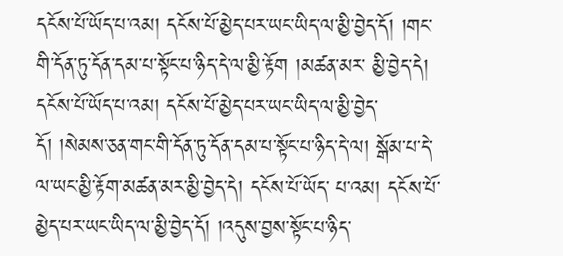དངོས་པོ་ཡོད་པ་འམ། དངོས་པོ་མྱེད་པར་ཡང་ཡིད་ལ་མྱི་བྱེད་དོ། །གང་གི་དོན་ཏུ་དོན་དམ་པ་སྟོང་པ་ཉིད་དེ་ལ་མྱི་རྟོག །མཚན་མར་ མྱི་བྱེད་དེ། དངོས་པོ་ཡོད་པ་འམ། དངོས་པོ་མྱེད་པར་ཡང་ཡིད་ལ་མྱི་བྱེད་དོ། །སེམས་ཅན་གང་གི་དོན་ཏུ་དོན་དམ་པ་སྟོང་པ་ཉིད་དེ་ལ། སྒོམ་པ་དེ་ལ་ཡང་མྱི་རྟོག་མཚན་མར་མྱི་བྱེད་དེ། དངོས་པོ་ཡོད་ པ་འམ། དངོས་པོ་མྱེད་པར་ཡང་ཡིད་ལ་མྱི་བྱེད་དོ། །འདུས་བྱས་སྟོང་པ་ཉིད་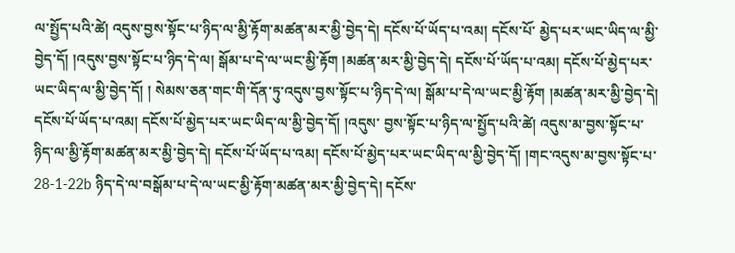ལ་སྤྱོད་པའི་ཚེ། འདུས་བྱས་སྟོང་པ་ཉིད་ལ་མྱི་རྟོག་མཚན་མར་མྱི་བྱེད་དེ། དངོས་པོ་ཡོད་པ་འམ། དངོས་པོ་ མྱེད་པར་ཡང་ཡིད་ལ་མྱི་བྱེད་དོ། །འདུས་བྱས་སྟོང་པ་ཉིད་དེ་ལ། སྒོམ་པ་དེ་ལ་ཡང་མྱི་རྟོག །མཚན་མར་མྱི་བྱེད་དེ། དངོས་པོ་ཡོད་པ་འམ། དངོས་པོ་མྱེད་པར་ཡང་ཡིད་ལ་མྱི་བྱེད་དོ། ། སེམས་ཅན་གང་གི་དོན་ཏུ་འདུས་བྱས་སྟོང་པ་ཉིད་དེ་ལ། སྒོམ་པ་དེ་ལ་ཡང་མྱི་རྟོག །མཚན་མར་མྱི་བྱེད་དེ། དངོས་པོ་ཡོད་པ་འམ། དངོས་པོ་མྱེད་པར་ཡང་ཡིད་ལ་མྱི་བྱེད་དོ། །འདུས་ བྱས་སྟོང་པ་ཉིད་ལ་སྤྱོད་པའི་ཚེ། འདུས་མ་བྱས་སྟོང་པ་ཉིད་ལ་མྱི་རྟོག་མཚན་མར་མྱི་བྱེད་དེ། དངོས་པོ་ཡོད་པ་འམ། དངོས་པོ་མྱེད་པར་ཡང་ཡིད་ལ་མྱི་བྱེད་དོ། །གང་འདུས་མ་བྱས་སྟོང་པ་ 28-1-22b ཉིད་དེ་ལ་བསྒོམ་པ་དེ་ལ་ཡང་མྱི་རྟོག་མཚན་མར་མྱི་བྱེད་དེ། དངོས་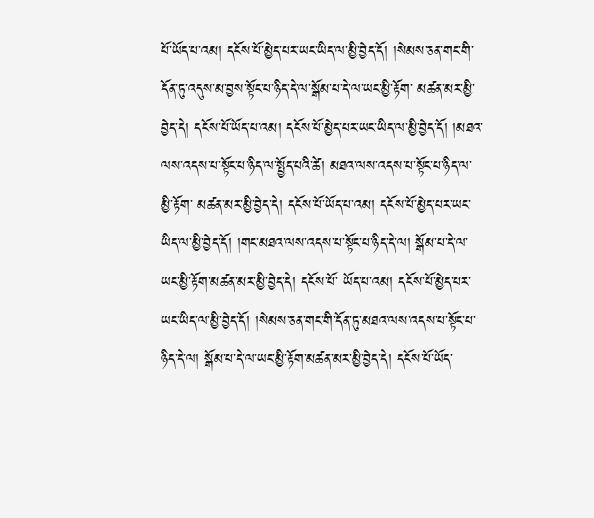པོ་ཡོད་པ་འམ། དངོས་པོ་མྱེད་པར་ཡང་ཡིད་ལ་མྱི་བྱེད་དོ། །སེམས་ཅན་གང་གི་དོན་ཏུ་འདུས་མ་བྱས་སྟོང་པ་ཉིད་དེ་ལ་སྒོམ་པ་དེ་ལ་ཡང་མྱི་རྟོག་ མཚན་མར་མྱི་བྱེད་དེ། དངོས་པོ་ཡོད་པ་འམ། དངོས་པོ་མྱེད་པར་ཡང་ཡིད་ལ་མྱི་བྱེད་དོ། །མཐའ་ལས་འདས་པ་སྟོང་པ་ཉིད་ལ་སྤྱོད་པའི་ཚེ། མཐའ་ལས་འདས་པ་སྟོང་པ་ཉིད་ལ་མྱི་རྟོག་ མཚན་མར་མྱི་བྱེད་དེ། དངོས་པོ་ཡོད་པ་འམ། དངོས་པོ་མྱེད་པར་ཡང་ཡིད་ལ་མྱི་བྱེད་དོ། །གང་མཐའ་ལས་འདས་པ་སྟོང་པ་ཉིད་དེ་ལ། སྒོམ་པ་དེ་ལ་ཡང་མྱི་རྟོག་མཚན་མར་མྱི་བྱེད་དེ། དངོས་པོ་ ཡོད་པ་འམ། དངོས་པོ་མྱེད་པར་ཡང་ཡིད་ལ་མྱི་བྱེད་དོ། །སེམས་ཅན་གང་གི་དོན་ཏུ་མཐའ་ལས་འདས་པ་སྟོང་པ་ཉིད་དེ་ལ། སྒོམ་པ་དེ་ལ་ཡང་མྱི་རྟོག་མཚན་མར་མྱི་བྱེད་དེ། དངོས་པོ་ཡོད་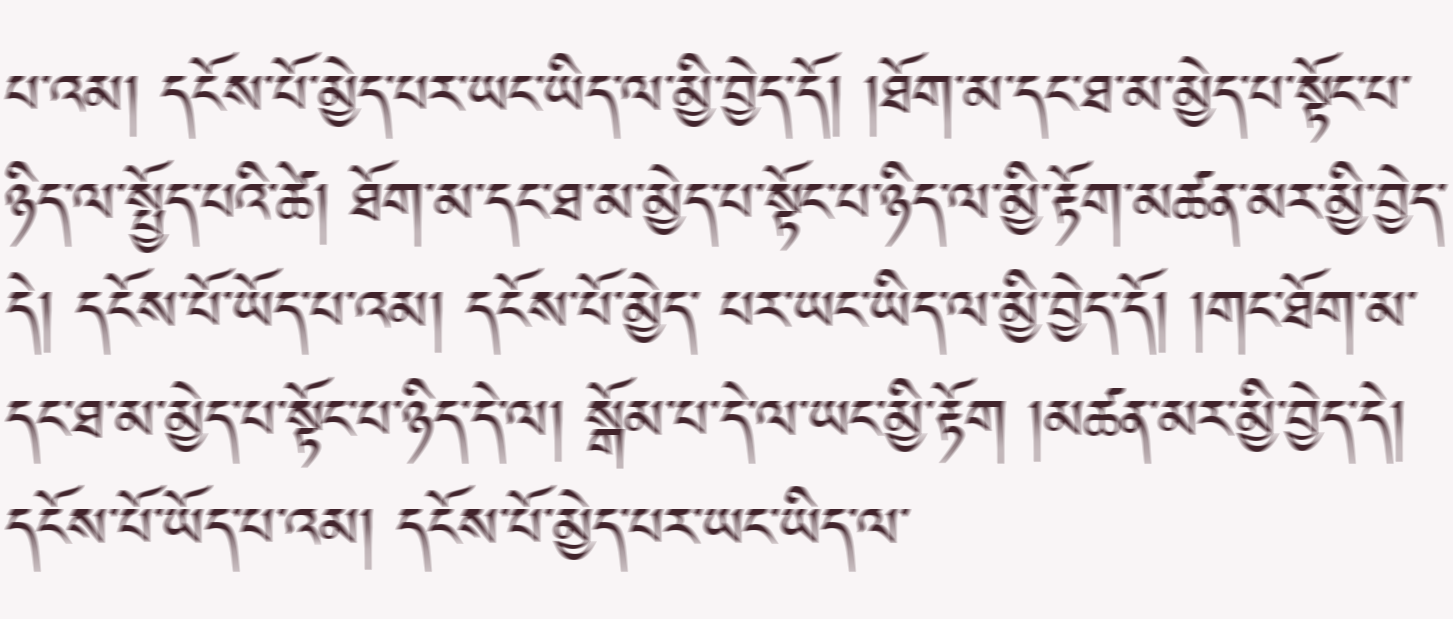པ་འམ། དངོས་པོ་མྱེད་པར་ཡང་ཡིད་ལ་མྱི་བྱེད་དོ། །ཐོག་མ་དང་ཐ་མ་མྱེད་པ་སྟོང་པ་ཉིད་ལ་སྤྱོད་པའི་ཚེ། ཐོག་མ་དང་ཐ་མ་མྱེད་པ་སྟོང་པ་ཉིད་ལ་མྱི་རྟོག་མཚན་མར་མྱི་བྱེད་དེ། དངོས་པོ་ཡོད་པ་འམ། དངོས་པོ་མྱེད་ པར་ཡང་ཡིད་ལ་མྱི་བྱེད་དོ། །གང་ཐོག་མ་དང་ཐ་མ་མྱེད་པ་སྟོང་པ་ཉིད་དེ་ལ། སྒོམ་པ་དེ་ལ་ཡང་མྱི་རྟོག །མཚན་མར་མྱི་བྱེད་དེ། དངོས་པོ་ཡོད་པ་འམ། དངོས་པོ་མྱེད་པར་ཡང་ཡིད་ལ་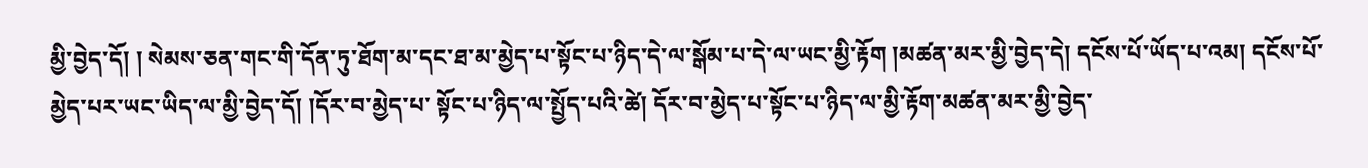མྱི་བྱེད་དོ། ། སེམས་ཅན་གང་གི་དོན་ཏུ་ཐོག་མ་དང་ཐ་མ་མྱེད་པ་སྟོང་པ་ཉིད་དེ་ལ་སྒོམ་པ་དེ་ལ་ཡང་མྱི་རྟོག །མཚན་མར་མྱི་བྱེད་དེ། དངོས་པོ་ཡོད་པ་འམ། དངོས་པོ་མྱེད་པར་ཡང་ཡིད་ལ་མྱི་བྱེད་དོ། །དོར་བ་མྱེད་པ་ སྟོང་པ་ཉིད་ལ་སྤྱོད་པའི་ཚེ། དོར་བ་མྱེད་པ་སྟོང་པ་ཉིད་ལ་མྱི་རྟོག་མཚན་མར་མྱི་བྱེད་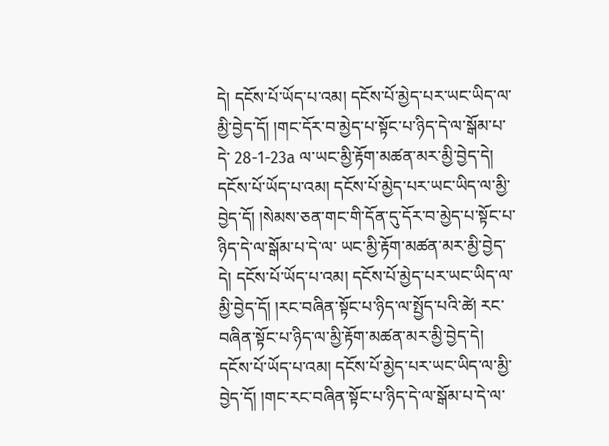དེ། དངོས་པོ་ཡོད་པ་འམ། དངོས་པོ་མྱེད་པར་ཡང་ཡིད་ལ་མྱི་བྱེད་དོ། །གང་དོར་བ་མྱེད་པ་སྟོང་པ་ཉིད་དེ་ལ་སྒོམ་པ་དེ་ 28-1-23a ལ་ཡང་མྱི་རྟོག་མཚན་མར་མྱི་བྱེད་དེ། དངོས་པོ་ཡོད་པ་འམ། དངོས་པོ་མྱེད་པར་ཡང་ཡིད་ལ་མྱི་བྱེད་དོ། །སེམས་ཅན་གང་གི་དོན་དུ་དོར་བ་མྱེད་པ་སྟོང་པ་ཉིད་དེ་ལ་སྒོམ་པ་དེ་ལ་ ཡང་མྱི་རྟོག་མཚན་མར་མྱི་བྱེད་དེ། དངོས་པོ་ཡོད་པ་འམ། དངོས་པོ་མྱེད་པར་ཡང་ཡིད་ལ་མྱི་བྱེད་དོ། །རང་བཞིན་སྟོང་པ་ཉིད་ལ་སྤྱོད་པའི་ཚེ། རང་བཞིན་སྟོང་པ་ཉིད་ལ་མྱི་རྟོག་མཚན་མར་མྱི་བྱེད་དེ། དངོས་པོ་ཡོད་པ་འམ། དངོས་པོ་མྱེད་པར་ཡང་ཡིད་ལ་མྱི་བྱེད་དོ། །གང་རང་བཞིན་སྟོང་པ་ཉིད་དེ་ལ་སྒོམ་པ་དེ་ལ་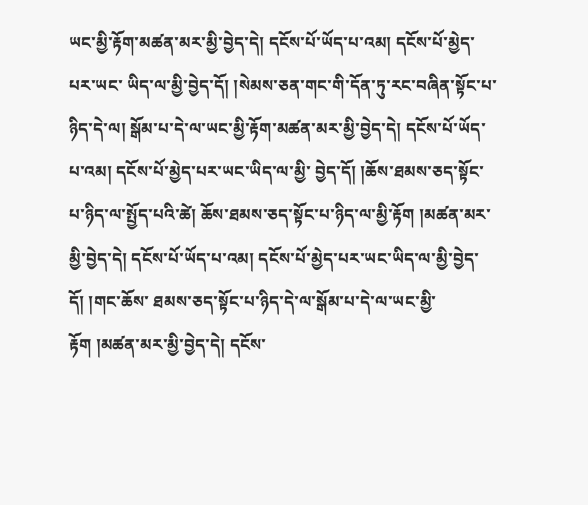ཡང་མྱི་རྟོག་མཚན་མར་མྱི་བྱེད་དེ། དངོས་པོ་ཡོད་པ་འམ། དངོས་པོ་མྱེད་པར་ཡང་ ཡིད་ལ་མྱི་བྱེད་དོ། །སེམས་ཅན་གང་གི་དོན་ཏུ་རང་བཞིན་སྟོང་པ་ཉིད་དེ་ལ། སྒོམ་པ་དེ་ལ་ཡང་མྱི་རྟོག་མཚན་མར་མྱི་བྱེད་དེ། དངོས་པོ་ཡོད་པ་འམ། དངོས་པོ་མྱེད་པར་ཡང་ཡིད་ལ་མྱི་ བྱེད་དོ། །ཆོས་ཐམས་ཅད་སྟོང་པ་ཉིད་ལ་སྤྱོད་པའི་ཚེ། ཆོས་ཐམས་ཅད་སྟོང་པ་ཉིད་ལ་མྱི་རྟོག །མཚན་མར་མྱི་བྱེད་དེ། དངོས་པོ་ཡོད་པ་འམ། དངོས་པོ་མྱེད་པར་ཡང་ཡིད་ལ་མྱི་བྱེད་དོ། །གང་ཆོས་ ཐམས་ཅད་སྟོང་པ་ཉིད་དེ་ལ་སྒོམ་པ་དེ་ལ་ཡང་མྱི་རྟོག །མཚན་མར་མྱི་བྱེད་དེ། དངོས་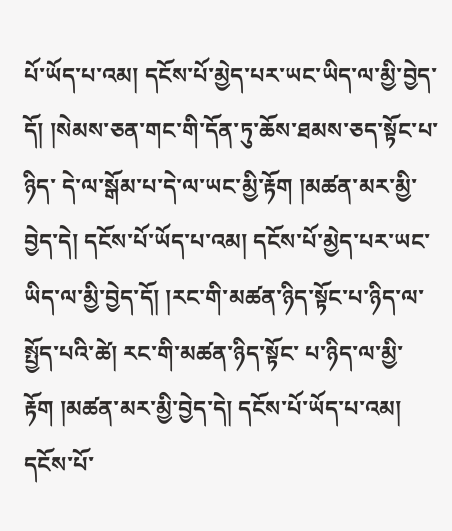པོ་ཡོད་པ་འམ། དངོས་པོ་མྱེད་པར་ཡང་ཡིད་ལ་མྱི་བྱེད་དོ། །སེམས་ཅན་གང་གི་དོན་ཏུ་ཆོས་ཐམས་ཅད་སྟོང་པ་ཉིད་ དེ་ལ་སྒོམ་པ་དེ་ལ་ཡང་མྱི་རྟོག །མཚན་མར་མྱི་བྱེད་དེ། དངོས་པོ་ཡོད་པ་འམ། དངོས་པོ་མྱེད་པར་ཡང་ཡིད་ལ་མྱི་བྱེད་དོ། །རང་གི་མཚན་ཉིད་སྟོང་པ་ཉིད་ལ་སྤྱོད་པའི་ཚེ། རང་གི་མཚན་ཉིད་སྟོང་ པ་ཉིད་ལ་མྱི་རྟོག །མཚན་མར་མྱི་བྱེད་དེ། དངོས་པོ་ཡོད་པ་འམ། དངོས་པོ་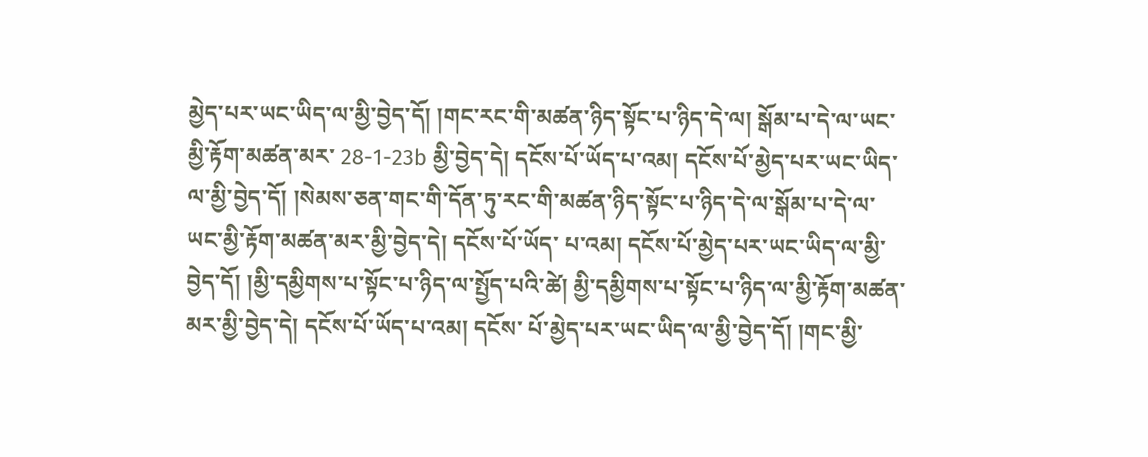མྱེད་པར་ཡང་ཡིད་ལ་མྱི་བྱེད་དོ། །གང་རང་གི་མཚན་ཉིད་སྟོང་པ་ཉིད་དེ་ལ། སྒོམ་པ་དེ་ལ་ཡང་མྱི་རྟོག་མཚན་མར་ 28-1-23b མྱི་བྱེད་དེ། དངོས་པོ་ཡོད་པ་འམ། དངོས་པོ་མྱེད་པར་ཡང་ཡིད་ལ་མྱི་བྱེད་དོ། །སེམས་ཅན་གང་གི་དོན་ཏུ་རང་གི་མཚན་ཉིད་སྟོང་པ་ཉིད་དེ་ལ་སྒོམ་པ་དེ་ལ་ཡང་མྱི་རྟོག་མཚན་མར་མྱི་བྱེད་དེ། དངོས་པོ་ཡོད་ པ་འམ། དངོས་པོ་མྱེད་པར་ཡང་ཡིད་ལ་མྱི་བྱེད་དོ། །མྱི་དམྱིགས་པ་སྟོང་པ་ཉིད་ལ་སྤྱོད་པའི་ཚེ། མྱི་དམྱིགས་པ་སྟོང་པ་ཉིད་ལ་མྱི་རྟོག་མཚན་མར་མྱི་བྱེད་དེ། དངོས་པོ་ཡོད་པ་འམ། དངོས་ པོ་མྱེད་པར་ཡང་ཡིད་ལ་མྱི་བྱེད་དོ། །གང་མྱི་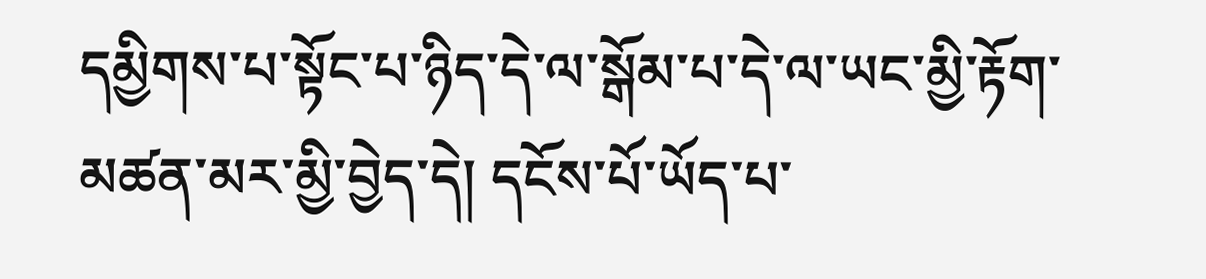དམྱིགས་པ་སྟོང་པ་ཉིད་དེ་ལ་སྒོམ་པ་དེ་ལ་ཡང་མྱི་རྟོག་མཚན་མར་མྱི་བྱེད་དེ། དངོས་པོ་ཡོད་པ་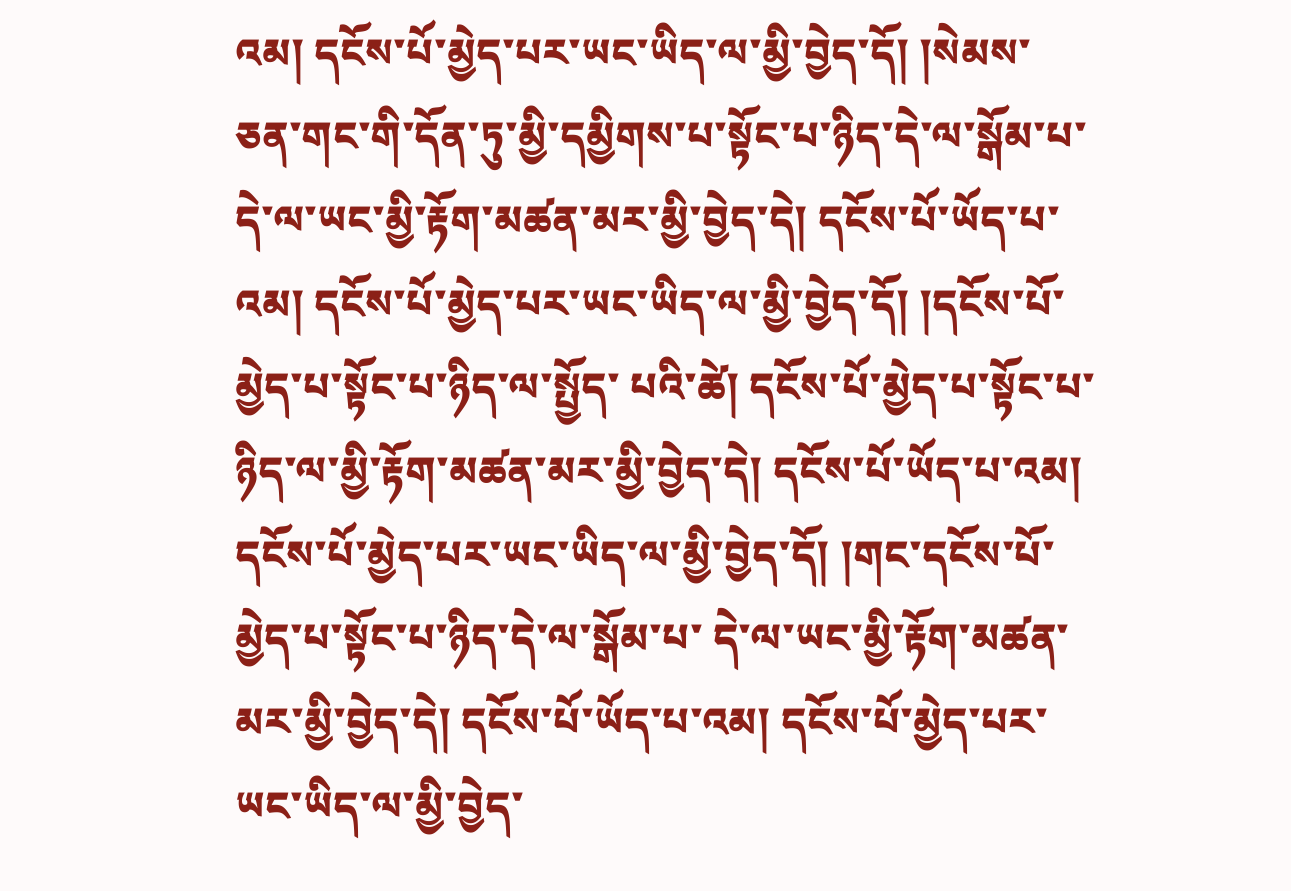འམ། དངོས་པོ་མྱེད་པར་ཡང་ཡིད་ལ་མྱི་བྱེད་དོ། །སེམས་ ཅན་གང་གི་དོན་ཏུ་མྱི་དམྱིགས་པ་སྟོང་པ་ཉིད་དེ་ལ་སྒོམ་པ་དེ་ལ་ཡང་མྱི་རྟོག་མཚན་མར་མྱི་བྱེད་དེ། དངོས་པོ་ཡོད་པ་འམ། དངོས་པོ་མྱེད་པར་ཡང་ཡིད་ལ་མྱི་བྱེད་དོ། །དངོས་པོ་མྱེད་པ་སྟོང་པ་ཉིད་ལ་སྤྱོད་ པའི་ཚེ། དངོས་པོ་མྱེད་པ་སྟོང་པ་ཉིད་ལ་མྱི་རྟོག་མཚན་མར་མྱི་བྱེད་དེ། དངོས་པོ་ཡོད་པ་འམ། དངོས་པོ་མྱེད་པར་ཡང་ཡིད་ལ་མྱི་བྱེད་དོ། །གང་དངོས་པོ་མྱེད་པ་སྟོང་པ་ཉིད་དེ་ལ་སྒོམ་པ་ དེ་ལ་ཡང་མྱི་རྟོག་མཚན་མར་མྱི་བྱེད་དེ། དངོས་པོ་ཡོད་པ་འམ། དངོས་པོ་མྱེད་པར་ཡང་ཡིད་ལ་མྱི་བྱེད་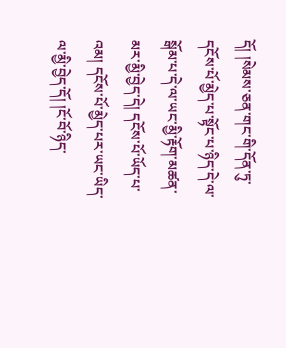དོ། །སེམས་ཅན་གང་གི་དོན་ཏུ་དངོས་པོ་མྱེད་པ་སྟོང་པ་ཉིད་དེ་ལ་སྒོམ་པ་དེ་ལ་ཡང་མྱི་རྟོག་མཚན་མར་མྱི་བྱེད་དེ། དངོས་པོ་ཡོད་པ་འམ། དངོས་པོ་མྱེད་པར་ཡང་ཡིད་ལ་མྱི་བྱེད་དོ། །ངོ་བོ་ཉིད་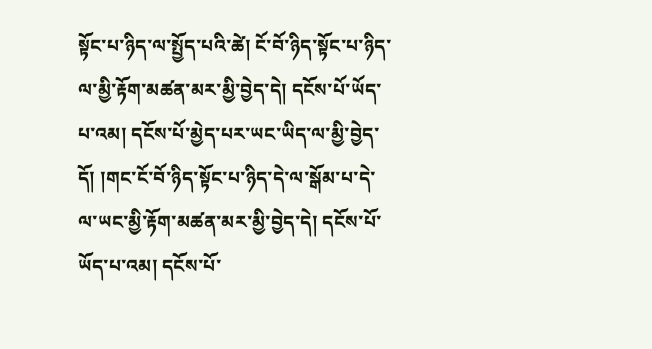སྟོང་པ་ཉིད་ལ་སྤྱོད་པའི་ཚེ། ངོ་བོ་ཉིད་སྟོང་པ་ཉིད་ལ་མྱི་རྟོག་མཚན་མར་མྱི་བྱེད་དེ། དངོས་པོ་ཡོད་པ་འམ། དངོས་པོ་མྱེད་པར་ཡང་ཡིད་ལ་མྱི་བྱེད་དོ། །གང་ངོ་བོ་ཉིད་སྟོང་པ་ཉིད་དེ་ལ་སྒོམ་པ་དེ་ལ་ཡང་མྱི་རྟོག་མཚན་མར་མྱི་བྱེད་དེ། དངོས་པོ་ཡོད་པ་འམ། དངོས་པོ་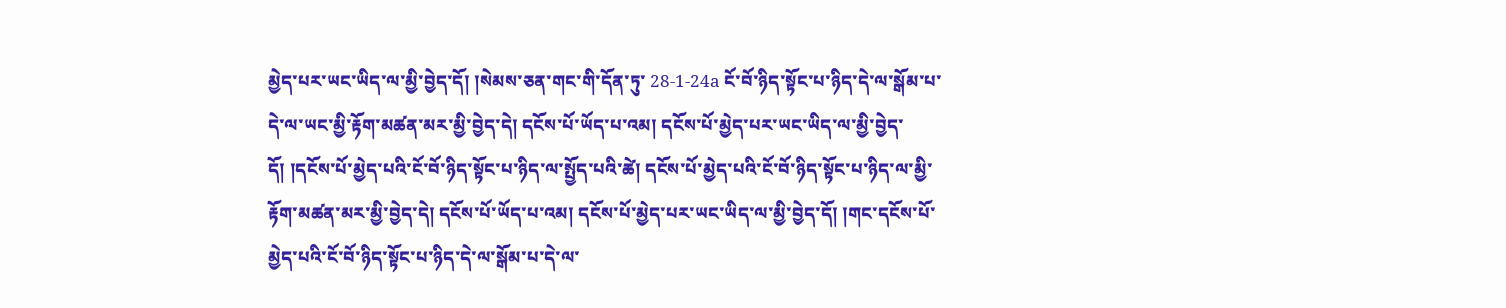མྱེད་པར་ཡང་ཡིད་ལ་མྱི་བྱེད་དོ། །སེམས་ཅན་གང་གི་དོན་ཏུ་ 28-1-24a ངོ་བོ་ཉིད་སྟོང་པ་ཉིད་དེ་ལ་སྒོམ་པ་དེ་ལ་ཡང་མྱི་རྟོག་མཚན་མར་མྱི་བྱེད་དེ། དངོས་པོ་ཡོད་པ་འམ། དངོས་པོ་མྱེད་པར་ཡང་ཡིད་ལ་མྱི་བྱེད་དོ། །དངོས་པོ་མྱེད་པའི་ངོ་བོ་ཉིད་སྟོང་པ་ཉིད་ལ་སྤྱོད་པའི་ཚེ། དངོས་པོ་མྱེད་པའི་ངོ་བོ་ཉིད་སྟོང་པ་ཉིད་ལ་མྱི་རྟོག་མཚན་མར་མྱི་བྱེད་དེ། དངོས་པོ་ཡོད་པ་འམ། དངོས་པོ་མྱེད་པར་ཡང་ཡིད་ལ་མྱི་བྱེད་དོ། །གང་དངོས་པོ་མྱེད་པའི་ངོ་བོ་ཉིད་སྟོང་པ་ཉིད་དེ་ལ་སྒོམ་པ་དེ་ལ་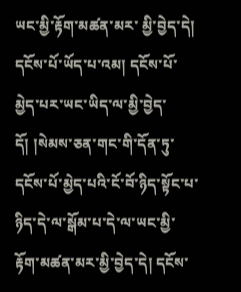ཡང་མྱི་རྟོག་མཚན་མར་ མྱི་བྱེད་དེ། དངོས་པོ་ཡོད་པ་འམ། དངོས་པོ་མྱེད་པར་ཡང་ཡིད་ལ་མྱི་བྱེད་དོ། །སེམས་ཅན་གང་གི་དོན་ཏུ་དངོས་པོ་མྱེད་པའི་ངོ་བོ་ཉིད་སྟོང་པ་ཉིད་དེ་ལ་སྒོམ་པ་དེ་ལ་ཡང་མྱི་རྟོག་མཚན་མར་མྱི་བྱེད་དེ། དངོས་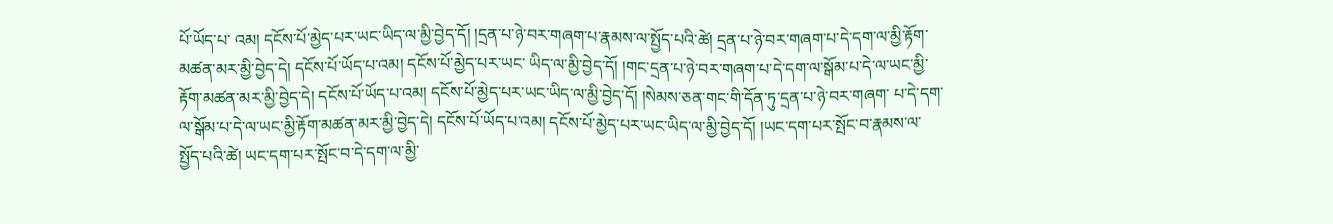པོ་ཡོད་པ་ འམ། དངོས་པོ་མྱེད་པར་ཡང་ཡིད་ལ་མྱི་བྱེད་དོ། །དྲན་པ་ཉེ་བར་གཞག་པ་རྣམས་ལ་སྤྱོད་པའི་ཚེ། དྲན་པ་ཉེ་བར་གཞག་པ་དེ་དག་ལ་མྱི་རྟོག་མཚན་མར་མྱི་བྱེད་དེ། དངོས་པོ་ཡོད་པ་འམ། དངོས་པོ་མྱེད་པར་ཡང་ ཡིད་ལ་མྱི་བྱེད་དོ། །གང་དྲན་པ་ཉེ་བར་གཞག་པ་དེ་དག་ལ་སྒོམ་པ་དེ་ལ་ཡང་མྱི་རྟོག་མཚན་མར་མྱི་བྱེད་དེ། དངོས་པོ་ཡོད་པ་འམ། དངོས་པོ་མྱེད་པར་ཡང་ཡིད་ལ་མྱི་བྱེད་དོ། །སེམས་ཅན་གང་གི་དོན་ཏུ་དྲན་པ་ཉེ་བར་གཞག་ པ་དེ་དག་ལ་སྒོམ་པ་དེ་ལ་ཡང་མྱི་རྟོག་མཚན་མར་མྱི་བྱེད་དེ། དངོས་པོ་ཡོད་པ་འམ། དངོས་པོ་མྱེད་པར་ཡང་ཡིད་ལ་མྱི་བྱེད་དོ། །ཡང་དག་པར་སྤོང་བ་རྣམས་ལ་སྤྱོད་པའི་ཚེ། ཡང་དག་པར་སྤོང་བ་དེ་དག་ལ་མྱི་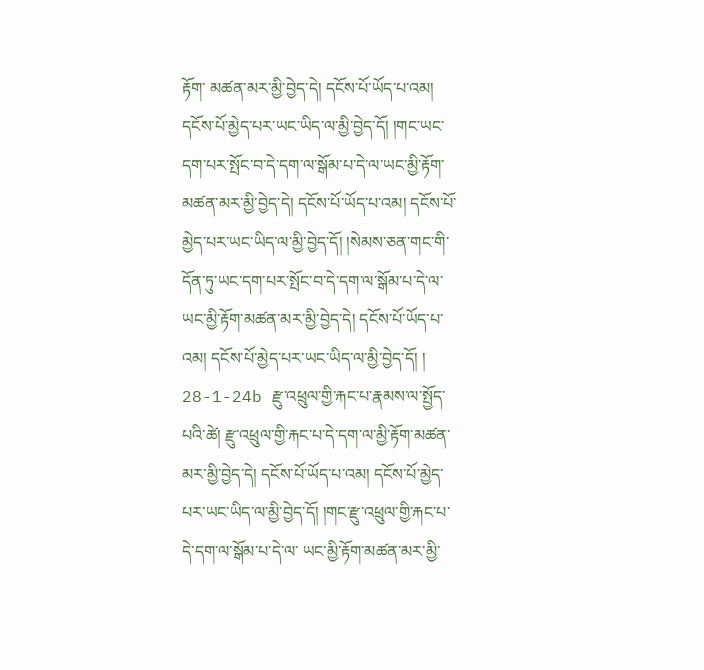རྟོག་ མཚན་མར་མྱི་བྱེད་དེ། དངོས་པོ་ཡོད་པ་འམ། དངོས་པོ་མྱེད་པར་ཡང་ཡིད་ལ་མྱི་བྱེད་དོ། །གང་ཡང་དག་པར་སྤོང་བ་དེ་དག་ལ་སྒོམ་པ་དེ་ལ་ཡང་མྱི་རྟོག་མཚན་མར་མྱི་བྱེད་དེ། དངོས་པོ་ཡོད་པ་འམ། དངོས་པོ་མྱེད་པར་ཡང་ཡིད་ལ་མྱི་བྱེད་དོ། །སེམས་ཅན་གང་གི་དོན་ཏུ་ཡང་དག་པར་སྤོང་བ་དེ་དག་ལ་སྒོམ་པ་དེ་ལ་ཡང་མྱི་རྟོག་མཚན་མར་མྱི་བྱེད་དེ། དངོས་པོ་ཡོད་པ་འམ། དངོས་པོ་མྱེད་པར་ཡང་ཡིད་ལ་མྱི་བྱེད་དོ། ། 28-1-24b རྫུ་འཕྲུལ་གྱི་རྐང་པ་རྣམས་ལ་སྤྱོད་པའི་ཚེ། རྫུ་འཕྲུལ་གྱི་རྐང་པ་དེ་དག་ལ་མྱི་རྟོག་མཚན་མར་མྱི་བྱེད་དེ། དངོས་པོ་ཡོད་པ་འམ། དངོས་པོ་མྱེད་པར་ཡང་ཡིད་ལ་མྱི་བྱེད་དོ། །གང་རྫུ་འཕྲུལ་གྱི་རྐང་པ་དེ་དག་ལ་སྒོམ་པ་དེ་ལ་ ཡང་མྱི་རྟོག་མཚན་མར་མྱི་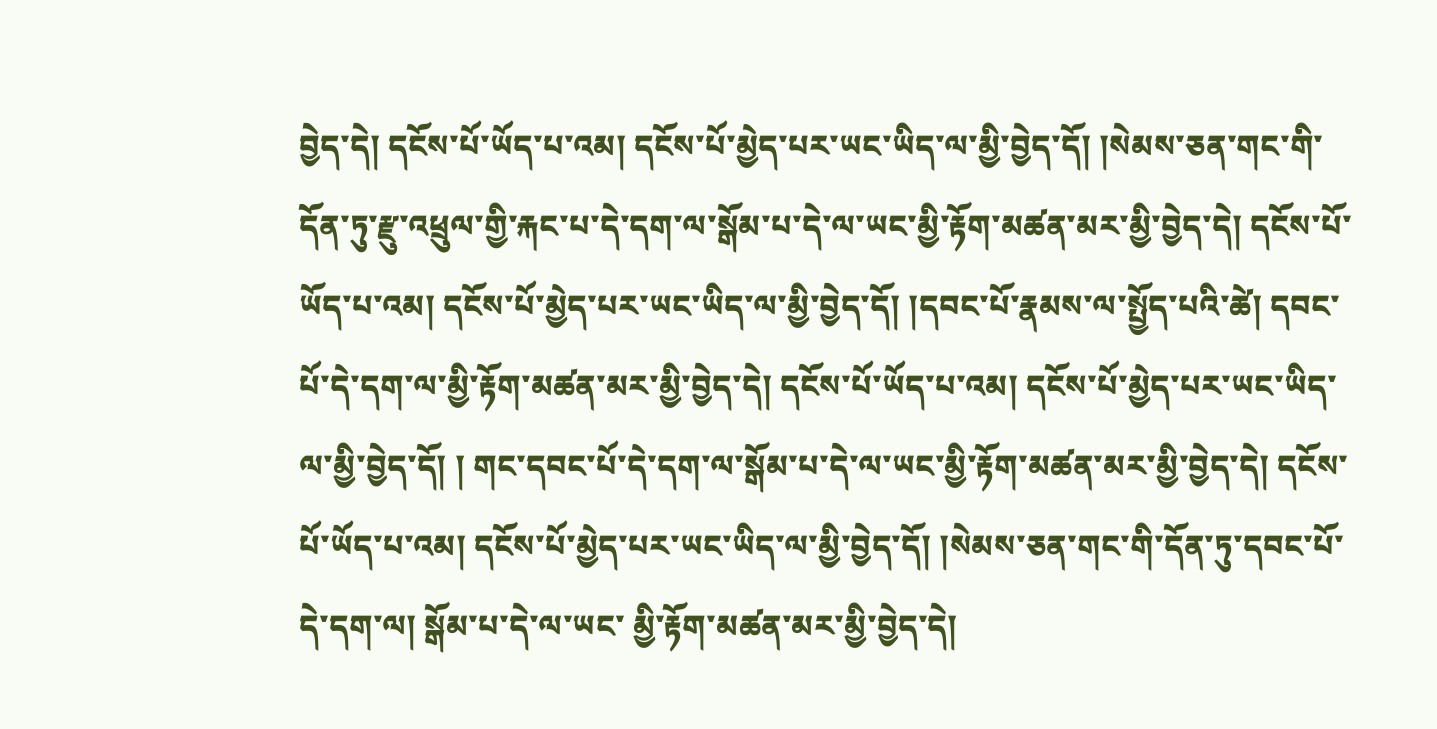བྱེད་དེ། དངོས་པོ་ཡོད་པ་འམ། དངོས་པོ་མྱེད་པར་ཡང་ཡིད་ལ་མྱི་བྱེད་དོ། །སེམས་ཅན་གང་གི་དོན་ཏུ་རྫུ་འཕྲུལ་གྱི་རྐང་པ་དེ་དག་ལ་སྒོམ་པ་དེ་ལ་ཡང་མྱི་རྟོག་མཚན་མར་མྱི་བྱེད་དེ། དངོས་པོ་ ཡོད་པ་འམ། དངོས་པོ་མྱེད་པར་ཡང་ཡིད་ལ་མྱི་བྱེད་དོ། །དབང་པོ་རྣམས་ལ་སྤྱོད་པའི་ཚེ། དབང་པོ་དེ་དག་ལ་མྱི་རྟོག་མཚན་མར་མྱི་བྱེད་དེ། དངོས་པོ་ཡོད་པ་འམ། དངོས་པོ་མྱེད་པར་ཡང་ཡིད་ལ་མྱི་བྱེད་དོ། ། གང་དབང་པོ་དེ་དག་ལ་སྒོམ་པ་དེ་ལ་ཡང་མྱི་རྟོག་མཚན་མར་མྱི་བྱེད་དེ། དངོས་པོ་ཡོད་པ་འམ། དངོས་པོ་མྱེད་པར་ཡང་ཡིད་ལ་མྱི་བྱེད་དོ། །སེམས་ཅན་གང་གི་དོན་ཏུ་དབང་པོ་དེ་དག་ལ། སྒོམ་པ་དེ་ལ་ཡང་ མྱི་རྟོག་མཚན་མར་མྱི་བྱེད་དེ།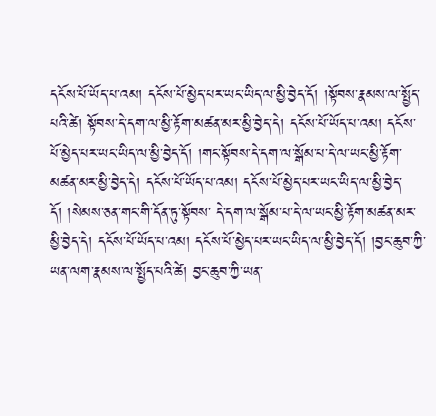དངོས་པོ་ཡོད་པ་འམ། དངོས་པོ་མྱེད་པར་ཡང་ཡིད་ལ་མྱི་བྱེད་དོ། །སྟོབས་རྣམས་ལ་སྤྱོད་པའི་ཚེ། སྟོབས་དེ་དག་ལ་མྱི་རྟོག་མཚན་མར་མྱི་བྱེད་དེ། དངོས་པོ་ཡོད་པ་འམ། དངོས་པོ་མྱེད་པར་ཡང་ཡིད་ལ་མྱི་བྱེད་དོ། །གང་སྟོབས་དེ་དག་ལ་སྒོམ་པ་དེ་ལ་ཡང་མྱི་རྟོག་མཚན་མར་མྱི་བྱེད་དེ། དངོས་པོ་ཡོད་པ་འམ། དངོས་པོ་མྱེད་པར་ཡང་ཡིད་ལ་མྱི་བྱེད་དོ། །སེམས་ཅན་གང་གི་དོན་ཏུ་སྟོབས་ དེ་དག་ལ་སྒོམ་པ་དེ་ལ་ཡང་མྱི་རྟོག་མཚན་མར་མྱི་བྱེད་དེ། དངོས་པོ་ཡོད་པ་འམ། དངོས་པོ་མྱེད་པར་ཡང་ཡིད་ལ་མྱི་བྱེད་དོ། །བྱང་ཆུབ་ཀྱི་ཡན་ལག་རྣམས་ལ་སྤྱོད་པའི་ཚེ། བྱང་ཆུབ་ཀྱི་ཡན་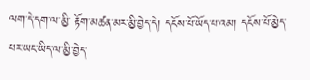ལག་དེ་དག་ལ་མྱི་ རྟོག་མཚན་མར་མྱི་བྱེད་དེ། དངོས་པོ་ཡོད་པ་འམ། དངོས་པོ་མྱེད་པར་ཡང་ཡིད་ལ་མྱི་བྱེད་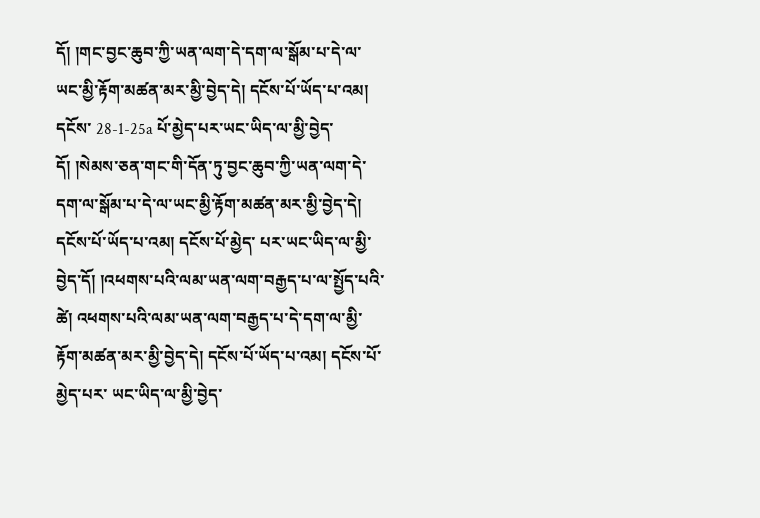དོ། །གང་བྱང་ཆུབ་ཀྱི་ཡན་ལག་དེ་དག་ལ་སྒོམ་པ་དེ་ལ་ཡང་མྱི་རྟོག་མཚན་མར་མྱི་བྱེད་དེ། དངོས་པོ་ཡོད་པ་འམ། དངོས་ 28-1-25a པོ་མྱེད་པར་ཡང་ཡིད་ལ་མྱི་བྱེད་དོ། །སེམས་ཅན་གང་གི་དོན་ཏུ་བྱང་ཆུབ་ཀྱི་ཡན་ལག་དེ་དག་ལ་སྒོམ་པ་དེ་ལ་ཡང་མྱི་རྟོག་མཚན་མར་མྱི་བྱེད་དེ། དངོས་པོ་ཡོད་པ་འམ། དངོས་པོ་མྱེད་ པར་ཡང་ཡིད་ལ་མྱི་བྱེད་དོ། །འཕགས་པའི་ལམ་ཡན་ལག་བརྒྱད་པ་ལ་སྤྱོད་པའི་ཚེ། འཕགས་པའི་ལམ་ཡན་ལག་བརྒྱད་པ་དེ་དག་ལ་མྱི་རྟོག་མཚན་མར་མྱི་བྱེད་དེ། དངོས་པོ་ཡོད་པ་འམ། དངོས་པོ་མྱེད་པར་ ཡང་ཡིད་ལ་མྱི་བྱེད་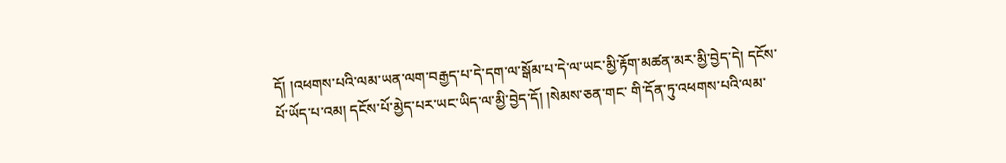དོ། །འཕགས་པའི་ལམ་ཡན་ལག་བརྒྱད་པ་དེ་དག་ལ་སྒོམ་པ་དེ་ལ་ཡང་མྱི་རྟོག་མཚན་མར་མྱི་བྱེད་དེ། དངོས་པོ་ཡོད་པ་འམ། དངོས་པོ་མྱེད་པར་ཡང་ཡིད་ལ་མྱི་བྱེད་དོ། །སེམས་ཅན་གང་ གི་དོན་ཏུ་འཕགས་པའི་ལམ་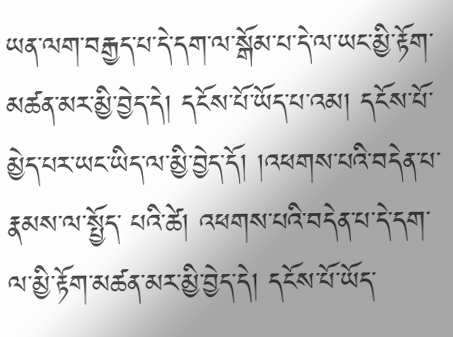ཡན་ལག་བརྒྱད་པ་དེ་དག་ལ་སྒོམ་པ་དེ་ལ་ཡང་མྱི་རྟོག་མཚན་མར་མྱི་བྱེད་དེ། དངོས་པོ་ཡོད་པ་འམ། དངོས་པོ་མྱེད་པར་ཡང་ཡིད་ལ་མྱི་བྱེད་དོ། །འཕགས་པའི་བདེན་པ་རྣམས་ལ་སྤྱོད་ པའི་ཚེ། འཕགས་པའི་བདེན་པ་དེ་དག་ལ་མྱི་རྟོག་མཚན་མར་མྱི་བྱེད་དེ། དངོས་པོ་ཡོད་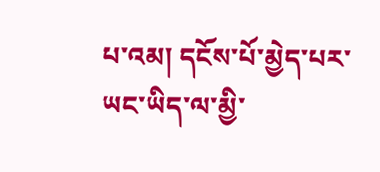པ་འམ། དངོས་པོ་མྱེད་པར་ཡང་ཡིད་ལ་མྱི་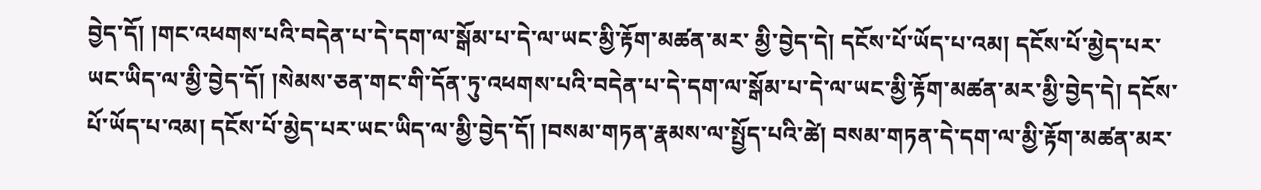བྱེད་དོ། །གང་འཕགས་པའི་བདེན་པ་དེ་དག་ལ་སྒོམ་པ་དེ་ལ་ཡང་མྱི་རྟོག་མཚན་མར་ མྱི་བྱེད་དེ། དངོས་པོ་ཡོད་པ་འམ། དངོས་པོ་མྱེད་པར་ཡང་ཡིད་ལ་མྱི་བྱེད་དོ། །སེམས་ཅན་གང་གི་དོན་ཏུ་འཕགས་པའི་བདེན་པ་དེ་དག་ལ་སྒོམ་པ་དེ་ལ་ཡང་མྱི་རྟོག་མཚན་མར་མྱི་བྱེད་དེ། དངོས་པོ་ཡོད་པ་འམ། དངོས་པོ་མྱེད་པར་ཡང་ཡིད་ལ་མྱི་བྱེད་དོ། །བསམ་གཏན་རྣམས་ལ་སྤྱོད་པའི་ཚེ། བསམ་གཏན་དེ་དག་ལ་མྱི་རྟོག་མཚན་མར་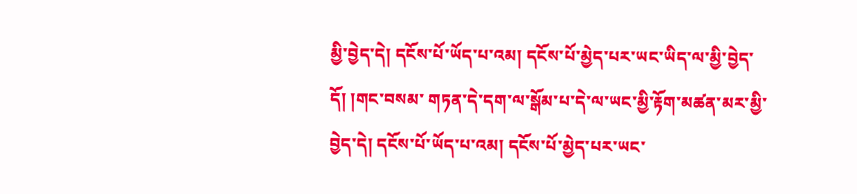མྱི་བྱེད་དེ། དངོས་པོ་ཡོད་པ་འམ། དངོས་པོ་མྱེད་པར་ཡང་ཡིད་ལ་མྱི་བྱེད་དོ། །གང་བསམ་ གཏན་དེ་དག་ལ་སྒོམ་པ་དེ་ལ་ཡང་མྱི་རྟོག་མཚན་མར་མྱི་བྱེད་དེ། དངོས་པོ་ཡོད་པ་འམ། དངོས་པོ་མྱེད་པར་ཡང་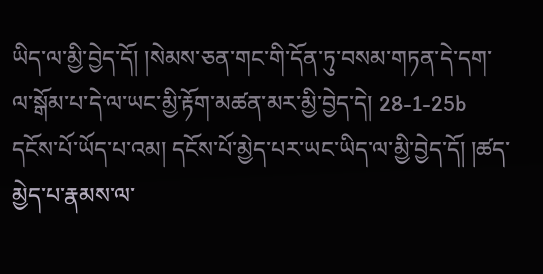ཡིད་ལ་མྱི་བྱེད་དོ། །སེམས་ཅན་གང་གི་དོན་ཏུ་བསམ་གཏན་དེ་དག་ལ་སྒོམ་པ་དེ་ལ་ཡང་མྱི་རྟོག་མཚན་མར་མྱི་བྱེད་དེ། 28-1-25b དངོས་པོ་ཡོད་པ་འམ། དངོས་པོ་མྱེད་པར་ཡང་ཡིད་ལ་མྱི་བྱེད་དོ། །ཚད་མྱེད་པ་རྣམས་ལ་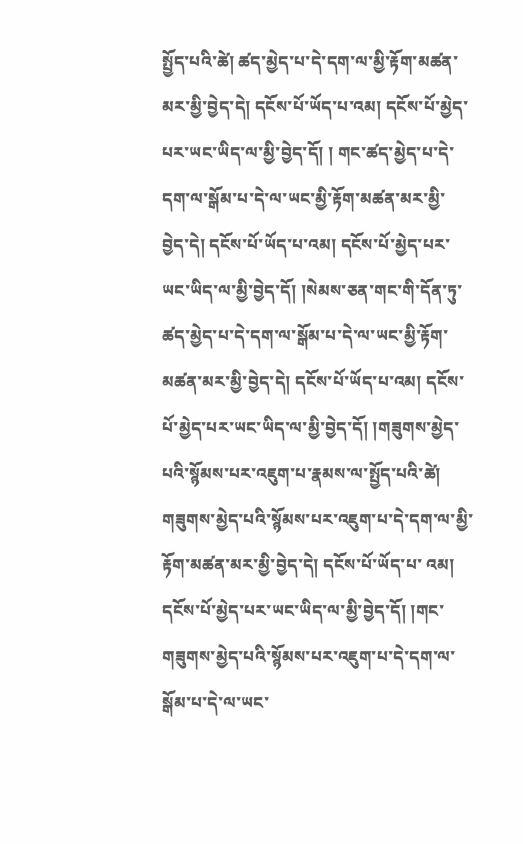སྤྱོད་པའི་ཚེ། ཚད་མྱེད་པ་དེ་དག་ལ་མྱི་རྟོག་མཚན་མར་མྱི་བྱེད་དེ། དངོས་པོ་ཡོད་པ་འམ། དངོས་པོ་མྱེད་པར་ཡང་ཡིད་ལ་མྱི་བྱེད་དོ། ། གང་ཚད་མྱེད་པ་དེ་དག་ལ་སྒོམ་པ་དེ་ལ་ཡང་མྱི་རྟོག་མཚན་མར་མྱི་བྱེད་དེ། དངོས་པོ་ཡོད་པ་འམ། དངོས་པོ་མྱེད་པར་ཡང་ཡིད་ལ་མྱི་བྱེད་དོ། །སེམས་ཅན་གང་གི་དོན་ཏུ་ཚད་མྱེད་པ་དེ་དག་ལ་སྒོམ་པ་དེ་ལ་ཡང་མྱི་རྟོག་མཚན་མར་མྱི་བྱེད་དེ། དངོས་པོ་ཡོད་པ་འམ། དངོས་པོ་མྱེད་པར་ཡང་ཡིད་ལ་མྱི་བྱེད་དོ། །གཟུགས་མྱེད་པའི་སྙོམས་པར་འཇུག་པ་རྣམས་ལ་སྤྱོད་པའི་ཚེ། གཟུགས་མྱེད་པའི་སྙོམས་པར་འཇུག་པ་དེ་དག་ལ་མྱི་རྟོག་མཚན་མར་མྱི་བྱེད་དེ། དངོས་པོ་ཡོད་པ་ འམ། དངོས་པོ་མྱེད་པར་ཡང་ཡིད་ལ་མྱི་བྱེད་དོ། །གང་གཟུགས་མྱེད་པའི་སྙོམས་པར་འཇུག་པ་དེ་དག་ལ་སྒོམ་པ་དེ་ལ་ཡང་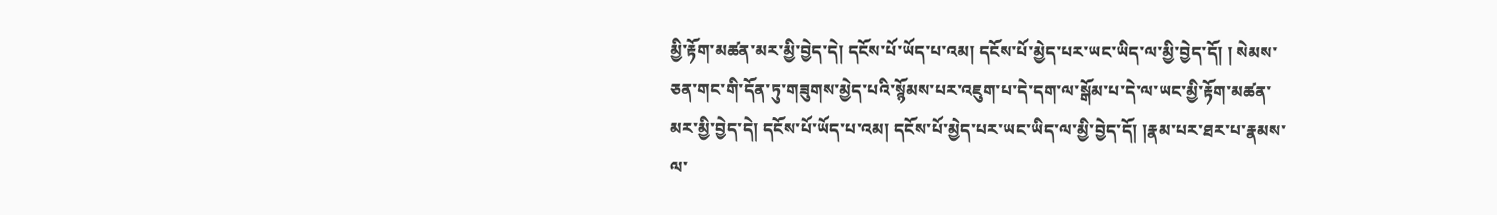མྱི་རྟོག་མཚན་མར་མྱི་བྱེད་དེ། དངོས་པོ་ཡོད་པ་འམ། དངོས་པོ་མྱེད་པར་ཡང་ཡིད་ལ་མྱི་བྱེད་དོ། ། སེམས་ཅན་གང་གི་དོན་ཏུ་གཟུགས་མྱེད་པའི་སྙོམས་པར་འཇུག་པ་དེ་དག་ལ་སྒོམ་པ་དེ་ལ་ཡང་མྱི་རྟོག་མཚན་མར་མྱི་བྱེད་དེ། དངོས་པོ་ཡོད་པ་འམ། དངོས་པོ་མྱེད་པར་ཡང་ཡིད་ལ་མྱི་བྱེད་དོ། །རྣམ་པར་ཐར་པ་རྣམས་ལ་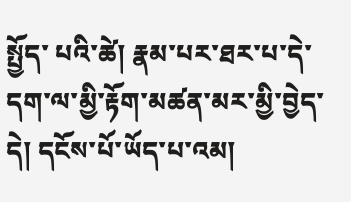སྤྱོད་ པའི་ཚེ། རྣམ་པར་ཐར་པ་དེ་དག་ལ་མྱི་རྟོག་མཚན་མར་མྱི་བྱེད་དེ། དངོས་པོ་ཡོད་པ་འམ།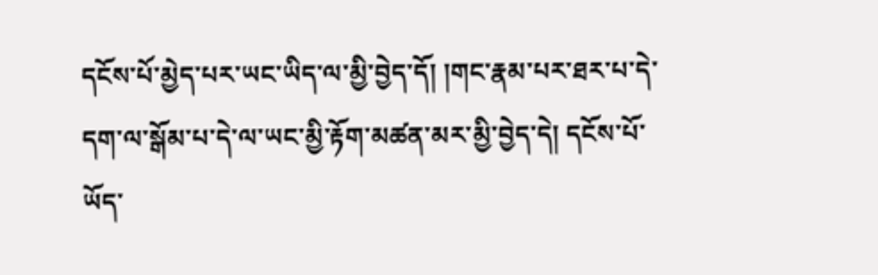དངོས་པོ་མྱེད་པར་ཡང་ཡིད་ལ་མྱི་བྱེད་དོ། །གང་རྣམ་པར་ཐར་པ་དེ་དག་ལ་སྒོམ་པ་དེ་ལ་ཡང་མྱི་རྟོག་མཚན་མར་མྱི་བྱེད་དེ། དངོས་པོ་ ཡོད་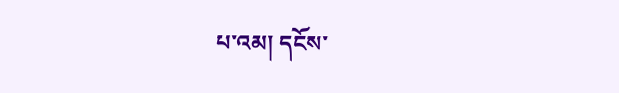པ་འམ། དངོས་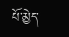པོ་མྱེད་